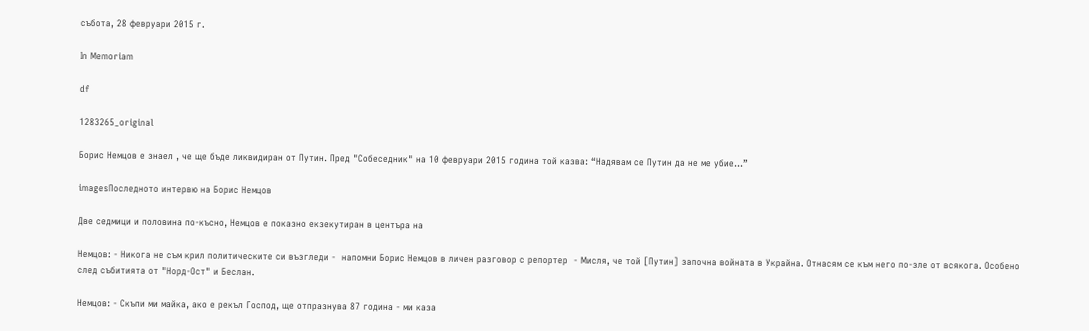събота, 28 февруари 2015 г.

In Memoriam

df

1283265_original

Борис Немцов е знаел , че ще бъде ликвидиран от Путин. Пред "Собеседник" на 10 февруари 2015 година той казва: “Надявам се Путин да не ме убие…”

imagesПоследното интервю на Борис Немцов

Две седмици и половина по-късно, Немцов е показно екзекутиран в центъра на

Немцов: - Никога не съм крил политическите си възгледи -  напомни Борис Немцов в личен разговор с репортер  - Мисля, че той [Путин] започна войната в Украйна. Отнасям се към него по-зле от всякога. Особено след събитията от "Норд-Ост" и Беслан.

Немцов: - Скъпи ми майка, ако е рекъл Господ, ще отпразнува 87 година - ми каза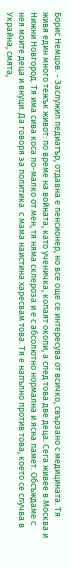Борис Немцов. - Заслужил педиатър, отдавна е пенсионер, но все още се интересува от всичко, свързано с медицината. Тя живя един много тежък живот: по време на войната, като ученичка, копаят окопи, а след това две деца. Сега живее в Москва и Нижни Новгород. Тя има сива коса по-малко от мен, тя няма склероза и е с абсолютно нормална и ясна памет. Обсъждаме с нея моите деца и внуци. Да говоря за политика  с мама наистина харесвам това. Тя е напълно против това, което се случва в Украйна, смята,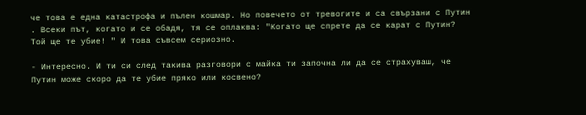че това е една катастрофа и пълен кошмар. Но повечето от тревогите и са свързани с Путин . Всеки път, когато и се обадя, тя се оплаква: "Когато ще спрете да се карат с Путин? Той ще те убие! " И това съвсем сериозно.

- Интересно. И ти си след такива разговори с майка ти започна ли да се страхуваш, че Путин може скоро да те убие пряко или косвено?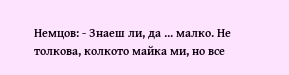Немцов: - Знаеш ли, да ... малко. Не толкова, колкото майка ми, но все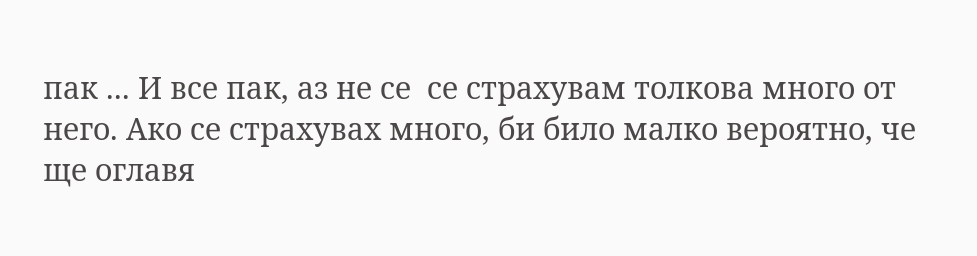пак ... И все пак, аз не се  се страхувам толкова много от него. Ако се страхувах много, би било малко вероятно, че ще оглавя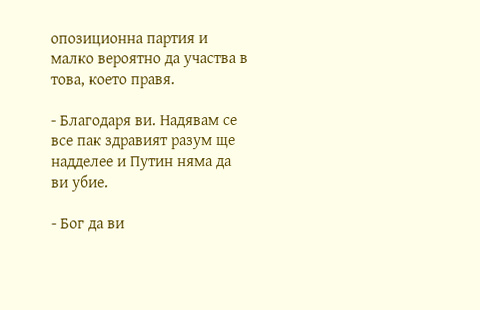опозиционна партия и малко вероятно да участва в това, което правя.

- Благодаря ви. Надявам се все пак здравият разум ще надделее и Путин няма да ви убие.

- Бог да ви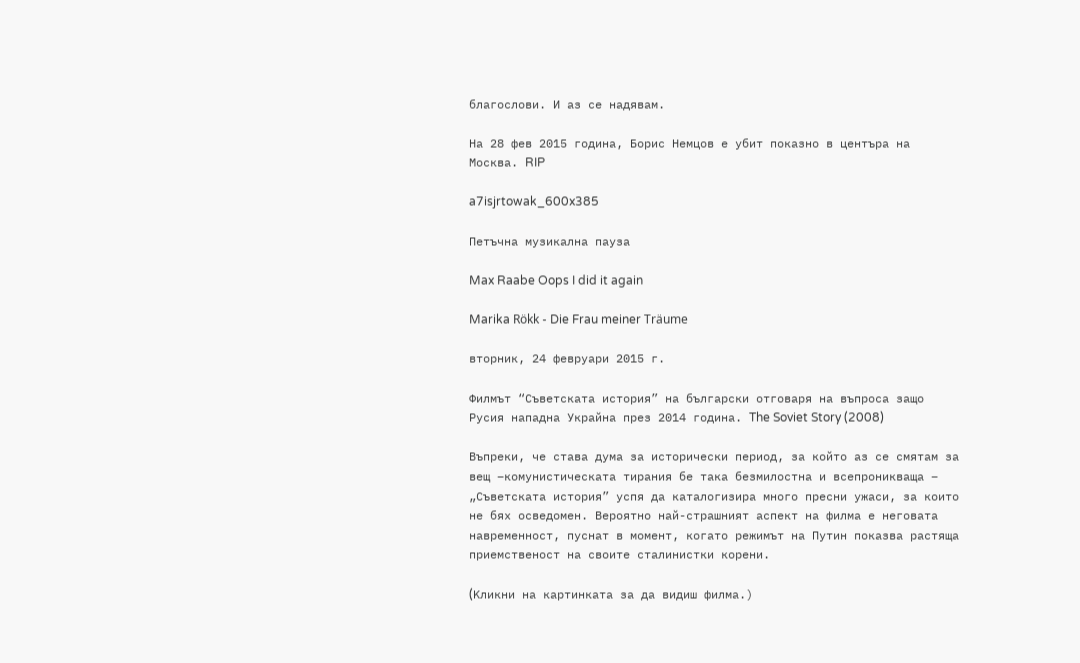благослови. И аз се надявам.

На 28 фев 2015 година, Борис Немцов е убит показно в центъра на Москва. RIP

a7isjrtowak_600x385

Петъчна музикална пауза

Max Raabe Oops I did it again

Marika Rökk - Die Frau meiner Träume

вторник, 24 февруари 2015 г.

Филмът “Съветската история” на български отговаря на въпроса защо Русия нападна Украйна през 2014 година. The Soviet Story (2008)

Въпреки, че става дума за исторически период, за който аз се смятам за вещ –комунистическата тирания бе така безмилостна и всепроникваща – „Съветската история” успя да каталогизира много пресни ужаси, за които не бях осведомен. Вероятно най-страшният аспект на филма е неговата навременност, пуснат в момент, когато режимът на Путин показва растяща приемственост на своите сталинистки корени.

(Kликни на картинката за да видиш филма.)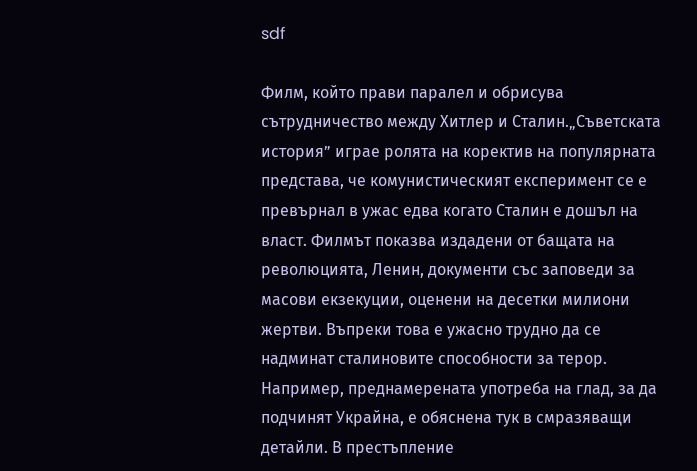sdf

Филм, който прави паралел и обрисува сътрудничество между Хитлер и Сталин.„Съветската история” играе ролята на коректив на популярната представа, че комунистическият експеримент се е превърнал в ужас едва когато Сталин е дошъл на власт. Филмът показва издадени от бащата на революцията, Ленин, документи със заповеди за масови екзекуции, оценени на десетки милиони жертви. Въпреки това е ужасно трудно да се надминат сталиновите способности за терор. Например, преднамерената употреба на глад, за да подчинят Украйна, е обяснена тук в смразяващи детайли. В престъпление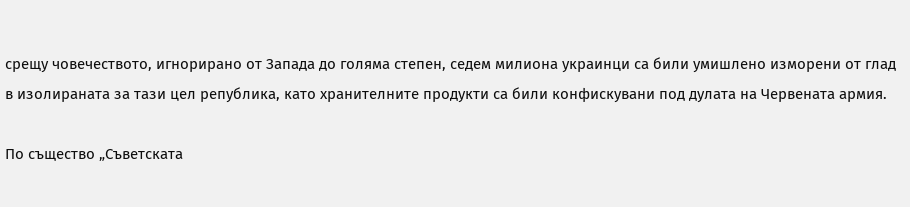срещу човечеството, игнорирано от Запада до голяма степен, седем милиона украинци са били умишлено изморени от глад в изолираната за тази цел република, като хранителните продукти са били конфискувани под дулата на Червената армия.

По същество „Съветската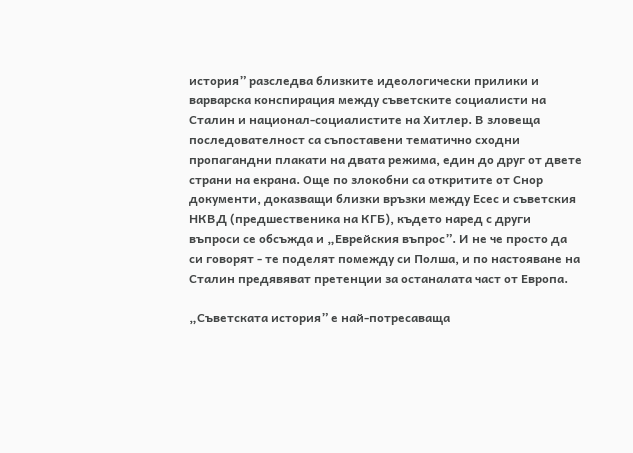история” разследва близките идеологически прилики и варварска конспирация между съветските социалисти на Сталин и национал-социалистите на Хитлер. В зловеща последователност са съпоставени тематично сходни пропагандни плакати на двата режима, един до друг от двете страни на екрана. Още по злокобни са откритите от Снор документи, доказващи близки връзки между Есес и съветския НКВД (предшественика на КГБ), където наред с други въпроси се обсъжда и „Еврейския въпрос”. И не че просто да си говорят - те поделят помежду си Полша, и по настояване на Сталин предявяват претенции за останалата част от Европа.

„Съветската история” е най-потресаваща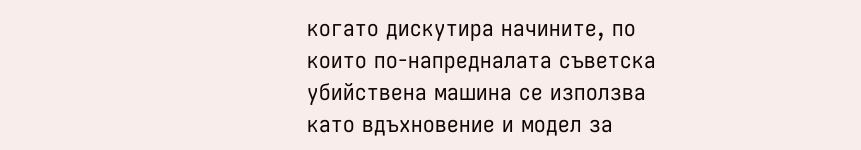когато дискутира начините, по които по-напредналата съветска убийствена машина се използва като вдъхновение и модел за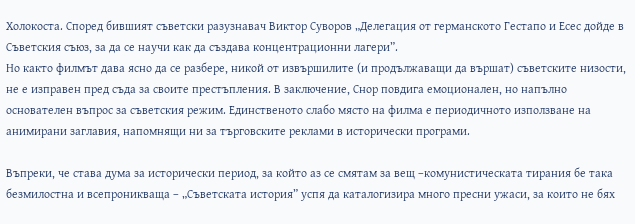Холокоста. Според бившият съветски разузнавач Виктор Суворов „Делегация от германското Гестапо и Есес дойде в Съветския съюз, за да се научи как да създава концентрационни лагери”.
Но както филмът дава ясно да се разбере, никой от извършилите (и продължаващи да вършат) съветските низости, не е изправен пред съда за своите престъпления. В заключение, Снор повдига емоционален, но напълно основателен въпрос за съветския режим. Единственото слабо място на филма е периодичното използване на анимирани заглавия, напомнящи ни за търговските реклами в исторически програми.

Въпреки, че става дума за исторически период, за който аз се смятам за вещ –комунистическата тирания бе така безмилостна и всепроникваща – „Съветската история” успя да каталогизира много пресни ужаси, за които не бях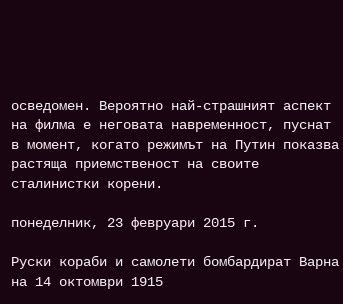осведомен. Вероятно най-страшният аспект на филма е неговата навременност, пуснат в момент, когато режимът на Путин показва растяща приемственост на своите сталинистки корени.

понеделник, 23 февруари 2015 г.

Руски кораби и самолети бомбардират Варна на 14 октомври 1915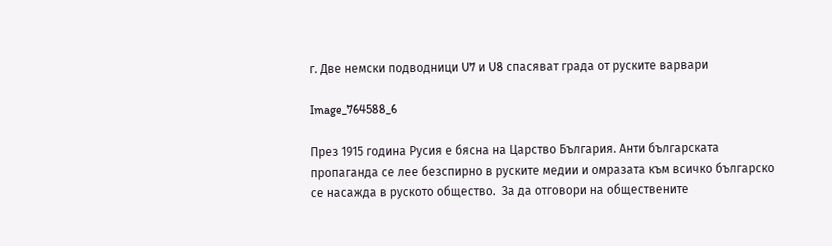г. Две немски подводници U7 и U8 спасяват града от руските варвари

Image_764588_6

През 1915 година Русия е бясна на Царство България. Анти българската пропаганда се лее безспирно в руските медии и омразата към всичко българско се насажда в руското общество.  За да отговори на обществените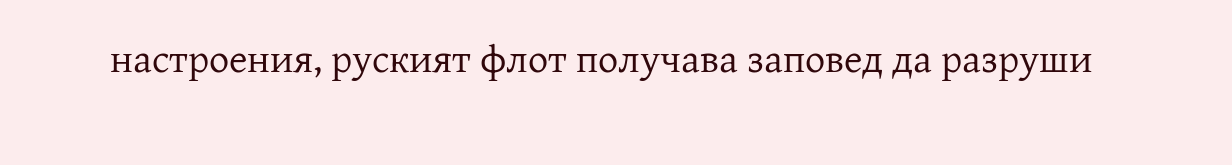настроения, руският флот получава заповед да разруши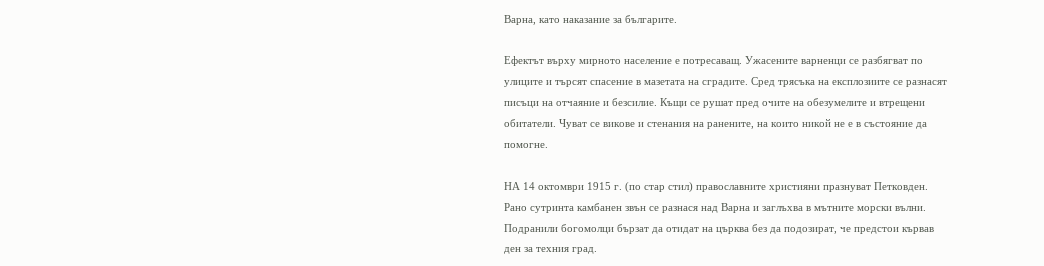Варна, като наказание за българите.

Ефектът върху мирното население е потресаващ. Ужасените варненци се разбягват по улиците и търсят спасение в мазетата на сградите. Сред трясъка на експлозиите се разнасят писъци на отчаяние и безсилие. Къщи се рушат пред очите на обезумелите и втрещени обитатели. Чуват се викове и стенания на ранените, на които никой не е в състояние да помогне.

НА 14 октомври 1915 г. (по стар стил) православните християни празнуват Петковден. Рано сутринта камбанен звън се разнася над Варна и заглъхва в мътните морски вълни. Подранили богомолци бързат да отидат на църква без да подозират, че предстои кървав ден за техния град.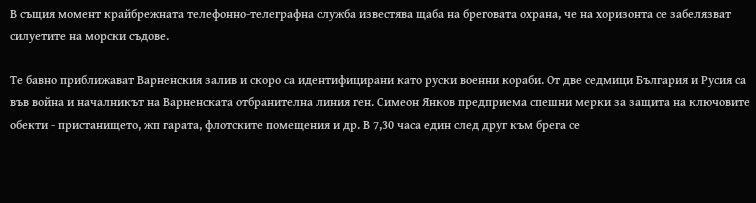В същия момент крайбрежната телефонно-телеграфна служба известява щаба на бреговата охрана, че на хоризонта се забелязват силуетите на морски съдове.

Те бавно приближават Варненския залив и скоро са идентифицирани като руски военни кораби. От две седмици България и Русия са във война и началникът на Варненската отбранителна линия ген. Симеон Янков предприема спешни мерки за защита на ключовите обекти - пристанището, жп гарата, флотските помещения и др. В 7,30 часа един след друг към брега се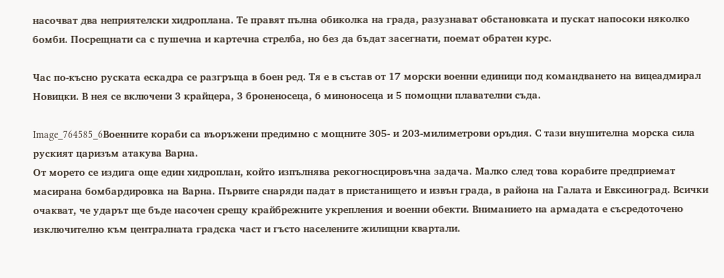насочват два неприятелски хидроплана. Те правят пълна обиколка на града, разузнават обстановката и пускат напосоки няколко бомби. Посрещнати са с пушечна и картечна стрелба, но без да бъдат засегнати, поемат обратен курс.

Час по-късно руската ескадра се разгръща в боен ред. Тя е в състав от 17 морски военни единици под командването на вицеадмирал Новицки. В нея се включени 3 крайцера, 3 броненосеца, 6 миноносеца и 5 помощни плавателни съда.

Image_764585_6Военните кораби са въоръжени предимно с мощните 305- и 203-милиметрови оръдия. С тази внушителна морска сила руският царизъм атакува Варна.
От морето се издига още един хидроплан, който изпълнява рекогносцировъчна задача. Малко след това корабите предприемат масирана бомбардировка на Варна. Първите снаряди падат в пристанището и извън града, в района на Галата и Евксиноград. Всички очакват, че ударът ще бъде насочен срещу крайбрежните укрепления и военни обекти. Вниманието на армадата е съсредоточено изключително към централната градска част и гъсто населените жилищни квартали.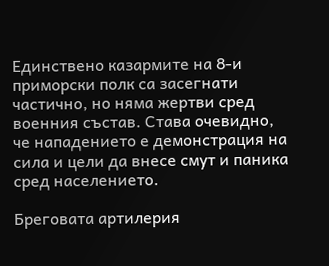Единствено казармите на 8-и приморски полк са засегнати частично, но няма жертви сред военния състав. Става очевидно, че нападението е демонстрация на сила и цели да внесе смут и паника сред населението.

Бреговата артилерия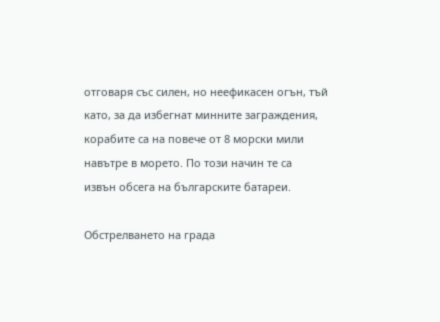отговаря със силен, но неефикасен огън, тъй като, за да избегнат минните заграждения, корабите са на повече от 8 морски мили навътре в морето. По този начин те са
извън обсега на българските батареи.

Обстрелването на града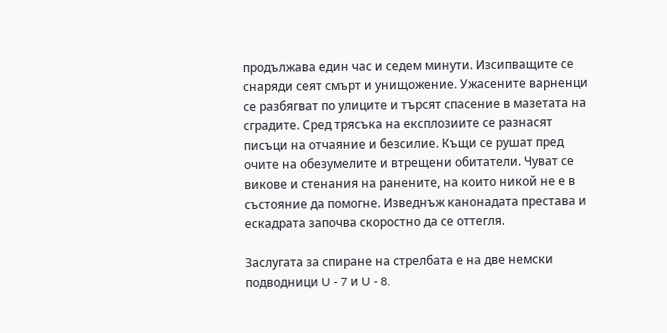продължава един час и седем минути. Изсипващите се снаряди сеят смърт и унищожение. Ужасените варненци се разбягват по улиците и търсят спасение в мазетата на сградите. Сред трясъка на експлозиите се разнасят писъци на отчаяние и безсилие. Къщи се рушат пред очите на обезумелите и втрещени обитатели. Чуват се викове и стенания на ранените, на които никой не е в състояние да помогне. Изведнъж канонадата престава и ескадрата започва скоростно да се оттегля.

Заслугата за спиране на стрелбата е на две немски подводници U - 7 и U - 8.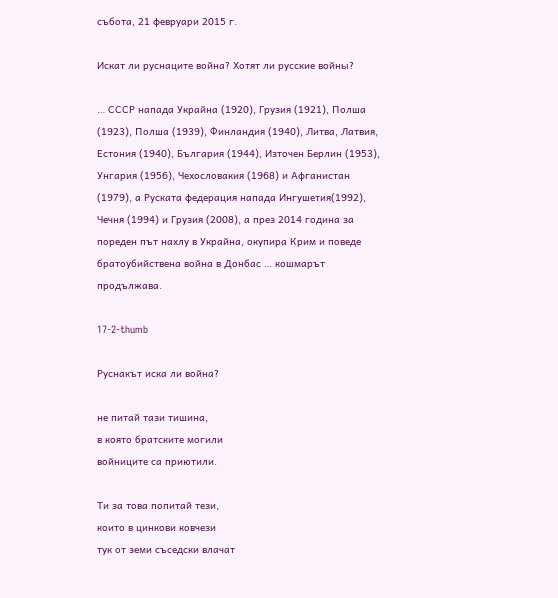събота, 21 февруари 2015 г.

Искат ли руснаците война? Хотят ли русские войны?

… СССР напада Украйна (1920), Грузия (1921), Полша (1923), Полша (1939), Финландия (1940), Литва, Латвия, Естония (1940), България (1944), Източен Берлин (1953), Унгария (1956), Чехословакия (1968) и Афганистан (1979), а Руската федерация напада Ингушетия(1992), Чечня (1994) и Грузия (2008), а през 2014 година за пореден път нахлу в Украйна, окупира Крим и поведе братоубийствена война в Донбас … кошмарът продължава.

17-2-thumb

Руснакът иска ли война?

не питай тази тишина,
в която братските могили
войниците са приютили.

Ти за това попитай тези,
които в цинкови ковчези
тук от земи съседски влачат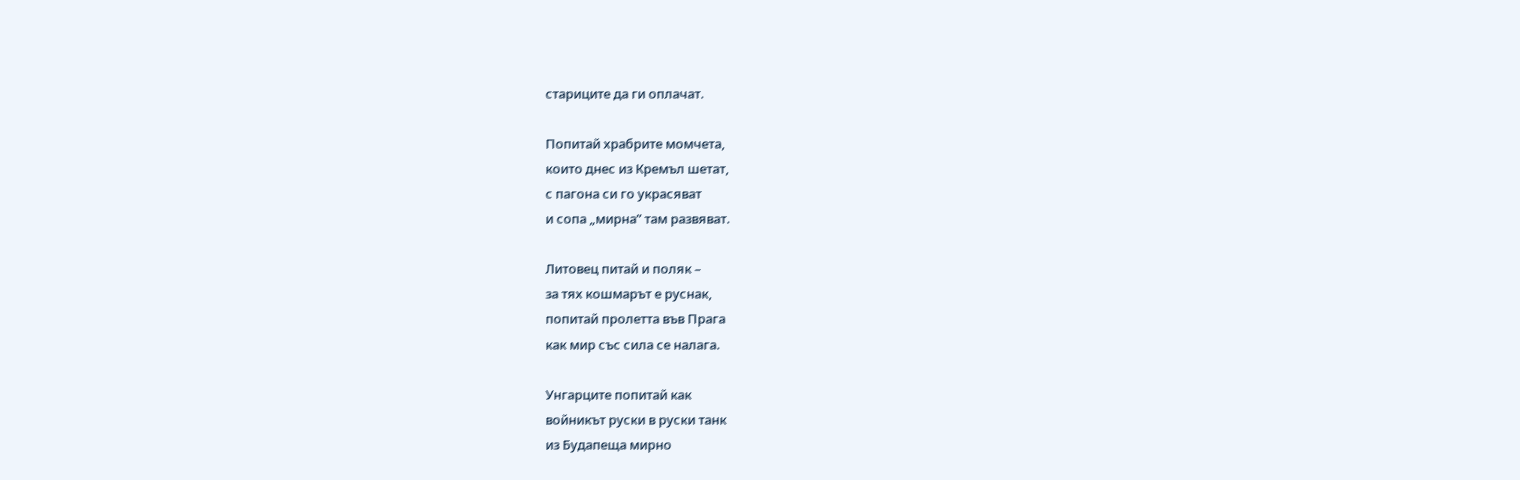стариците да ги оплачат.

Попитай храбрите момчета,
които днес из Кремъл шетат,
с пагона си го украсяват
и сопа „мирна” там развяват.

Литовец питай и поляк –
за тях кошмарът е руснак,
попитай пролетта във Прага
как мир със сила се налага.

Унгарците попитай как
войникът руски в руски танк
из Будапеща мирно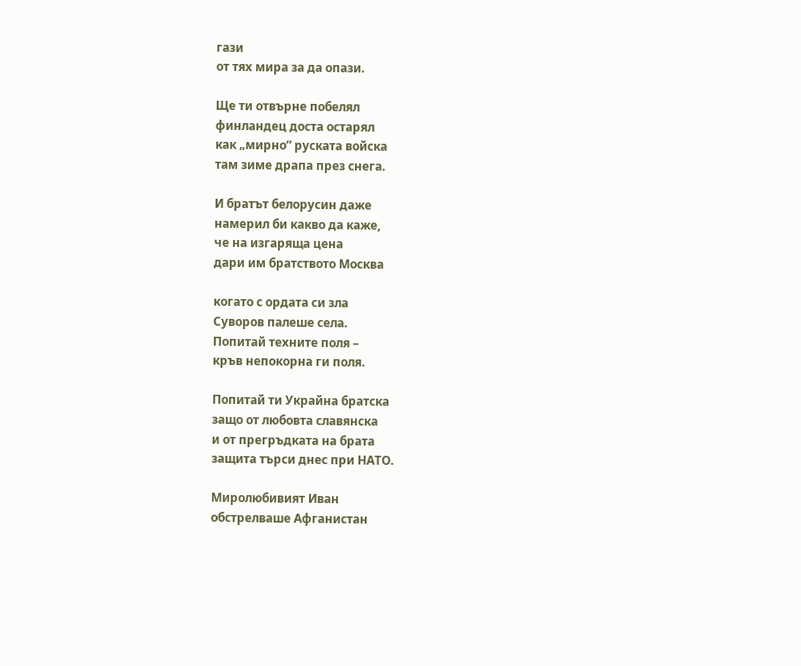гази
от тях мира за да опази.

Ще ти отвърне побелял
финландец доста остарял
как „мирно” руската войска
там зиме драпа през снега.

И братът белорусин даже
намерил би какво да каже,
че на изгаряща цена
дари им братството Москва

когато с ордата си зла
Суворов палеше села.
Попитай техните поля –
кръв непокорна ги поля.

Попитай ти Украйна братска
защо от любовта славянска
и от прегръдката на брата
защита търси днес при НАТО.

Миролюбивият Иван
обстрелваше Афганистан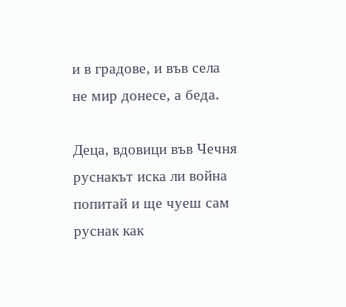и в градове, и във села
не мир донесе, а беда.

Деца, вдовици във Чечня
руснакът иска ли война
попитай и ще чуеш сам
руснак как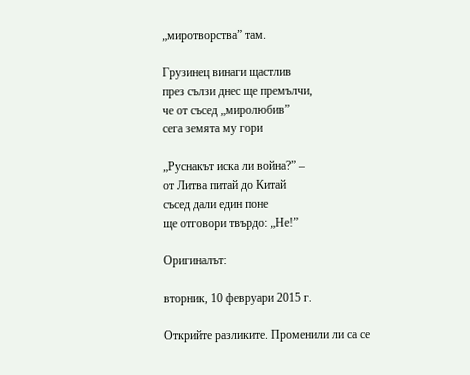„миротворства” там.

Грузинец винаги щастлив
през сълзи днес ще премълчи,
че от съсед „миролюбив”
сега земята му гори

„Руснакът иска ли война?” –
от Литва питай до Китай
съсед дали един поне
ще отговори твърдо: „Не!”

Оригиналът:

вторник, 10 февруари 2015 г.

Открийте разликите. Променили ли са се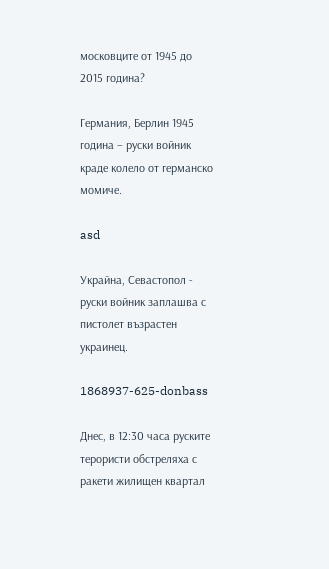московците от 1945 до 2015 година?

Германия, Берлин 1945 година – руски войник краде колело от германско момиче.

asd

Украйна, Севастопол - руски войник заплашва с пистолет възрастен украинец.

1868937-625-donbass

Днес, в 12:30 часа руските терористи обстреляха с ракети жилищен квартал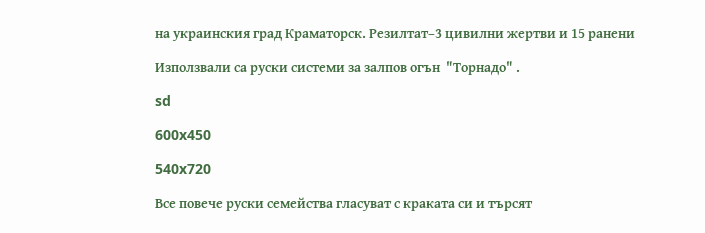на украинския град Краматорск. Резилтат–3 цивилни жертви и 15 ранени

Използвали са руски системи за залпов огън  "Торнадо" .

sd

600x450

540x720

Все повече руски семейства гласуват с краката си и търсят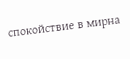спокойствие в мирна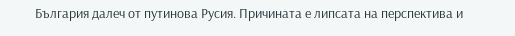България далеч от путинова Русия. Причината е липсата на перспектива и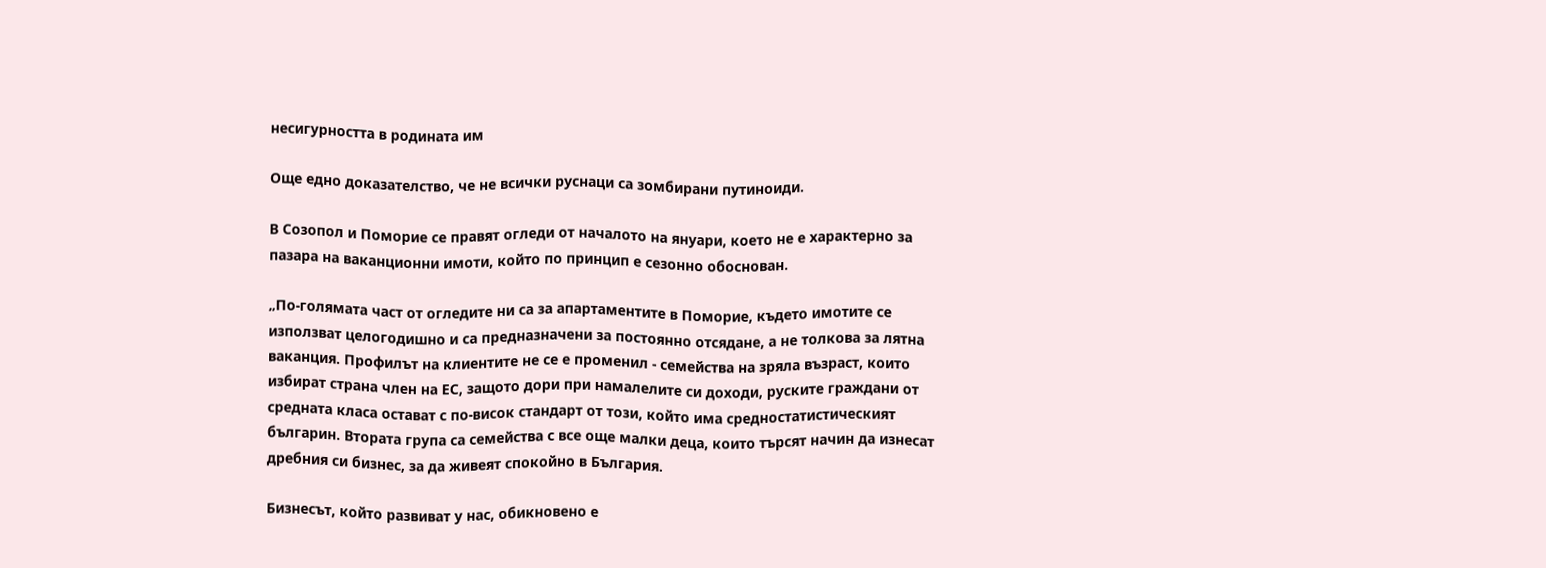несигурността в родината им

Още едно доказателство, че не всички руснаци са зомбирани путиноиди.

В Созопол и Поморие се правят огледи от началото на януари, което не е характерно за пазара на ваканционни имоти, който по принцип е сезонно обоснован.

„По-голямата част от огледите ни са за апартаментите в Поморие, където имотите се използват целогодишно и са предназначени за постоянно отсядане, а не толкова за лятна ваканция. Профилът на клиентите не се е променил - семейства на зряла възраст, които избират страна член на ЕС, защото дори при намалелите си доходи, руските граждани от средната класа остават с по-висок стандарт от този, който има средностатистическият българин. Втората група са семейства с все още малки деца, които търсят начин да изнесат дребния си бизнес, за да живеят спокойно в България.

Бизнесът, който развиват у нас, обикновено е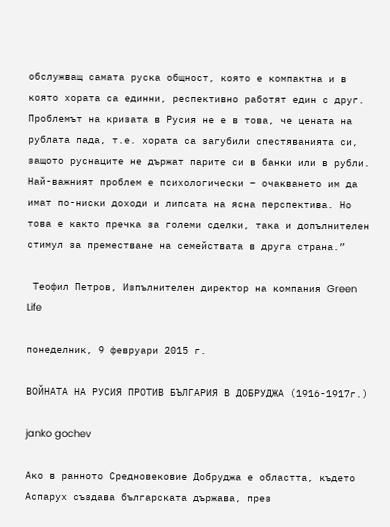обслужващ самата руска общност, която е компактна и в която хората са единни, респективно работят един с друг. Проблемът на кризата в Русия не е в това, че цената на рублата пада, т.е. хората са загубили спестяванията си, защото руснаците не държат парите си в банки или в рубли. Най-важният проблем е психологически – очакването им да имат по-ниски доходи и липсата на ясна перспектива. Но това е както пречка за големи сделки, така и допълнителен стимул за преместване на семействата в друга страна.”

 Теофил Петров, Изпълнителен директор на компания Green Life

понеделник, 9 февруари 2015 г.

ВОЙНАТА НА РУСИЯ ПРОТИВ БЪЛГАРИЯ В ДОБРУДЖА (1916-1917г.)

janko gochev

Ако в ранното Средновековие Добруджа е областта, където Аспарух създава българската държава, през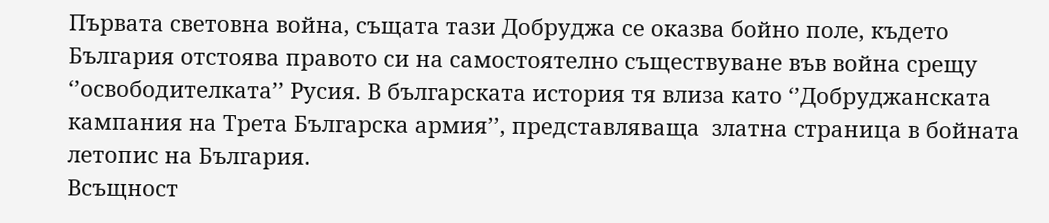Първата световна война, същата тази Добруджа се оказва бойно поле, където България отстоява правото си на самостоятелно съществуване във война срещу ‘’освободителката’’ Русия. В българската история тя влиза като ‘’Добруджанската кампания на Трета Българска армия’’, представляваща  златна страница в бойната летопис на България.
Всъщност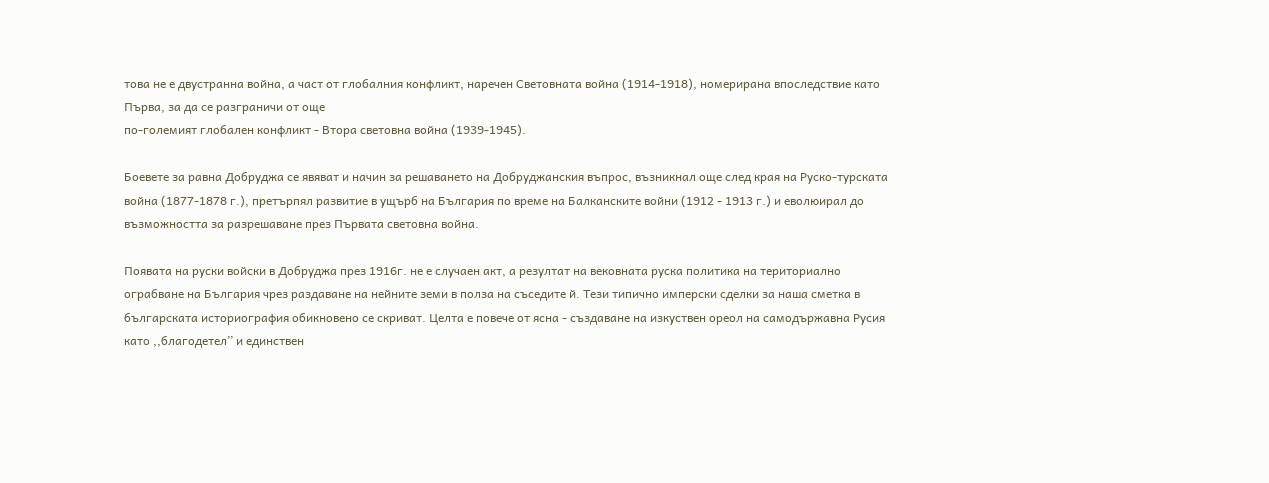това не е двустранна война, а част от глобалния конфликт, наречен Световната война (1914-1918), номерирана впоследствие като Първа, за да се разграничи от още
по-големият глобален конфликт - Втора световна война (1939-1945).

Боевете за равна Добруджа се явяват и начин за решаването на Добруджанския въпрос, възникнал още след края на Руско-турската война (1877-1878 г.), претърпял развитие в ущърб на България по време на Балканските войни (1912 - 1913 г.) и еволюирал до възможността за разрешаване през Първата световна война.

Появата на руски войски в Добруджа през 1916г. не е случаен акт, а резултат на вековната руска политика на териториално ограбване на България чрез раздаване на нейните земи в полза на съседите й. Тези типично имперски сделки за наша сметка в българската историография обикновено се скриват. Целта е повече от ясна - създаване на изкуствен ореол на самодържавна Русия като ,,благодетел’’ и единствен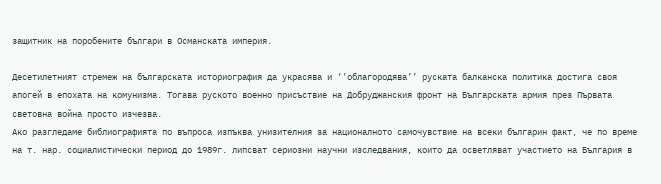защитник на поробените българи в Османската империя.

Десетилетният стремеж на българската историография да украсява и ‘’облагородява’’ руската балканска политика достига своя апогей в епохата на комунизма. Тогава руското военно присъствие на Добруджанския фронт на Българската армия през Първата световна война просто изчезва.
Ако разгледаме библиографията по въпроса изпъква унизителния за националното самочувствие на всеки българин факт, че по време на т. нар. социалистически период до 1989г. липсват сериозни научни изследвания, които да осветляват участието на България в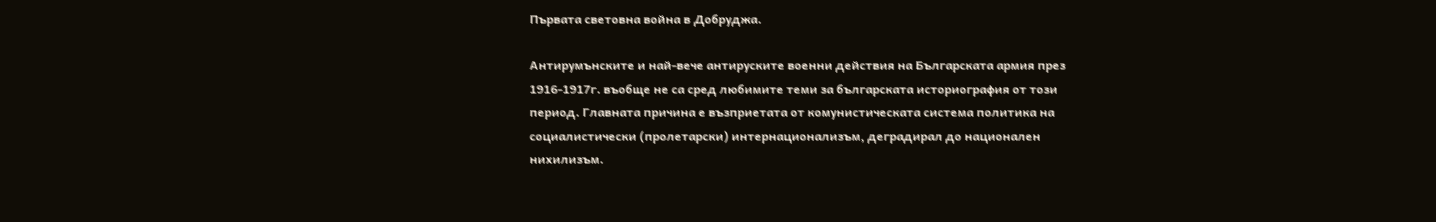Първата световна война в Добруджа.

Антирумънските и най-вече антируските военни действия на Българската армия през 1916-1917г. въобще не са сред любимите теми за българската историография от този период. Главната причина е възприетата от комунистическата система политика на социалистически (пролетарски) интернационализъм, деградирал до национален нихилизъм.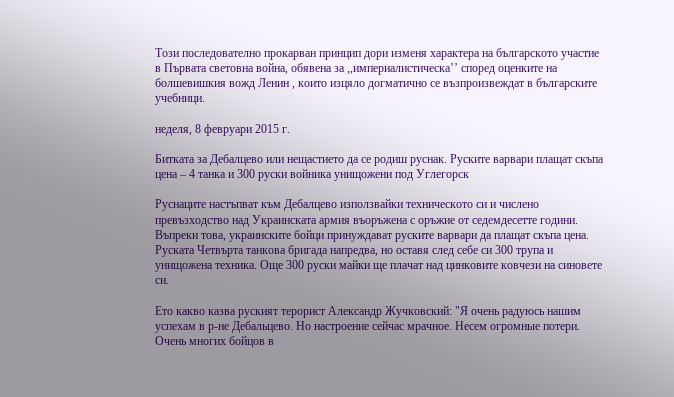Този последователно прокарван принцип дори изменя характера на българското участие в Първата световна война, обявена за ,,империалистическа’’ според оценките на болшевишкия вожд Ленин , които изцяло догматично се възпроизвеждат в българските учебници.

неделя, 8 февруари 2015 г.

Битката за Дебалцево или нещастието да се родиш руснак. Руските варвари плащат скъпа цена – 4 танка и 300 руски войника унищожени под Углегорск

Руснаците настъпват към Дебалцево използвайки техническото си и числено превъзходство над Украинската армия въоръжена с оръжие от седемдесетте години. Въпреки това, украинските бойци принуждават руските варвари да плащат скъпа цена. Руската Четвърта танкова бригада напредва, но оставя след себе си 300 трупа и унищожена техника. Още 300 руски майки ще плачат над цинковите ковчези на синовете си.

Ето какво казва руският терорист Александр Жучковский: "Я очень радуюсь нашим успехам в р-не Дебальцево. Но настроение сейчас мрачное. Несем огромные потери. Очень многих бойцов в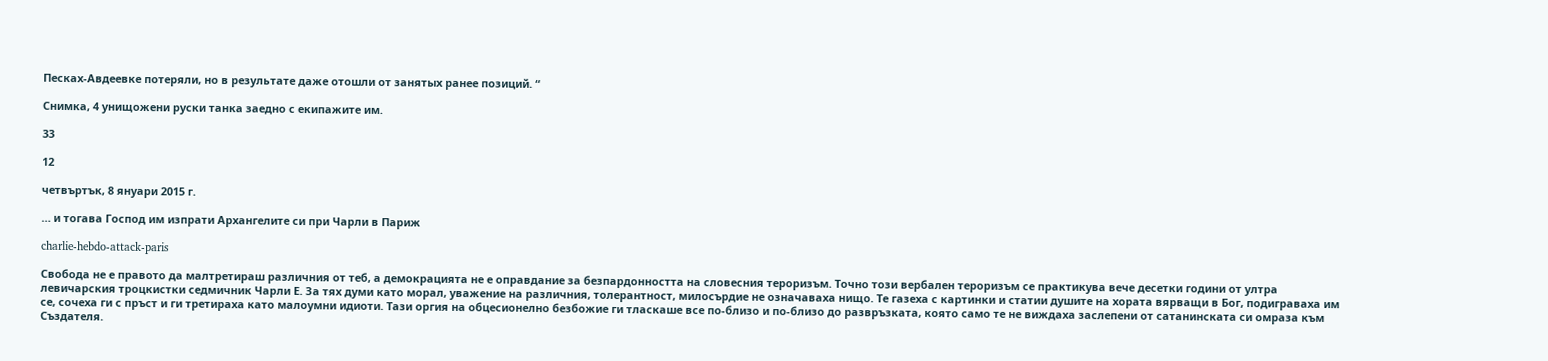Песках-Авдеевке потеряли, но в результате даже отошли от занятых ранее позиций. “

Снимка, 4 унищожени руски танка заедно с екипажите им.

33

12

четвъртък, 8 януари 2015 г.

… и тогава Господ им изпрати Архангелите си при Чарли в Париж

charlie-hebdo-attack-paris

Свобода не е правото да малтретираш различния от теб, а демокрацията не е оправдание за безпардонността на словесния тероризъм. Точно този вербален тероризъм се практикува вече десетки години от ултра левичарския троцкистки седмичник Чарли Е. За тях думи като морал, уважение на различния, толерантност, милосърдие не означаваха нищо. Те газеха с картинки и статии душите на хората вярващи в Бог, подиграваха им се, сочеха ги с пръст и ги третираха като малоумни идиоти. Тази оргия на обцесионелно безбожие ги тласкаше все по-близо и по-близо до развръзката, която само те не виждаха заслепени от сатанинската си омраза към Създателя.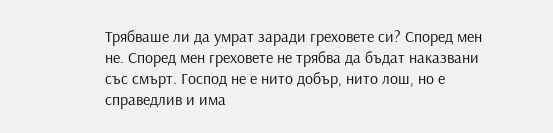Трябваше ли да умрат заради греховете си? Според мен не. Според мен греховете не трябва да бъдат наказвани със смърт. Господ не е нито добър, нито лош, но е справедлив и има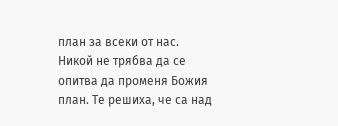план за всеки от нас. Никой не трябва да се опитва да променя Божия план. Те решиха, че са над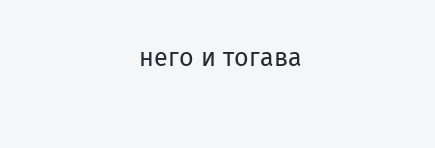него и тогава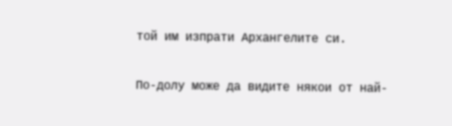той им изпрати Архангелите си.

По-долу може да видите някои от най-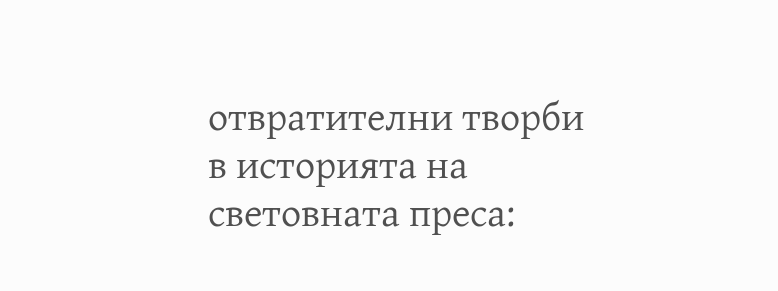отвратителни творби в историята на световната преса: